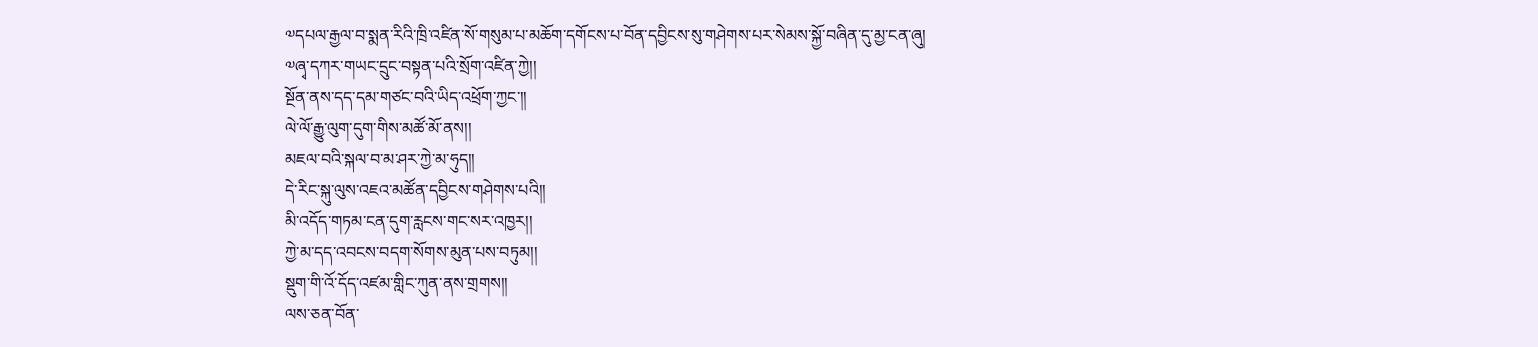༧དཔལ་རྒྱལ་བ་སྨན་རིའི་ཁྲི་འཛིན་སོ་གསུམ་པ་མཆོག་དགོངས་པ་བོན་དབྱིངས་སུ་གཤེགས་པར་སེམས་སྐྱོ་བཞིན་དུ་མྱ་ངན་ཞུ།
༧ཞྭ་དཀར་གཡང་དྲུང་བསྟན་པའི་སྲོག་འཛིན་ཀྱེ།།
སྔོན་ནས་དད་དམ་གཙང་བའི་ཡིད་འཕྲོག་ཀྱང་།།
ལེ་ལོ་རྒྱུ་ལུག་དུག་གིས་མཚོ་མོ་ནས།།
མཇལ་བའི་སྐལ་བ་མ་ཤར་ཀྱེ་མ་ཧུད།།
དེ་རིང་སྐུ་ལུས་འཇའ་མཚོན་དབྱིངས་གཤེགས་པའི།།
མི་འདོད་གཏམ་ངན་དུག་རླངས་གང་སར་འཁྱར།།
ཀྱེ་མ་དད་འབངས་བདག་སོགས་མུན་པས་བཏུམ།།
སྡུག་གི་འོ་དོད་འཛམ་གླིང་ཀུན་ནས་གྲགས།།
ལས་ཅན་བོན་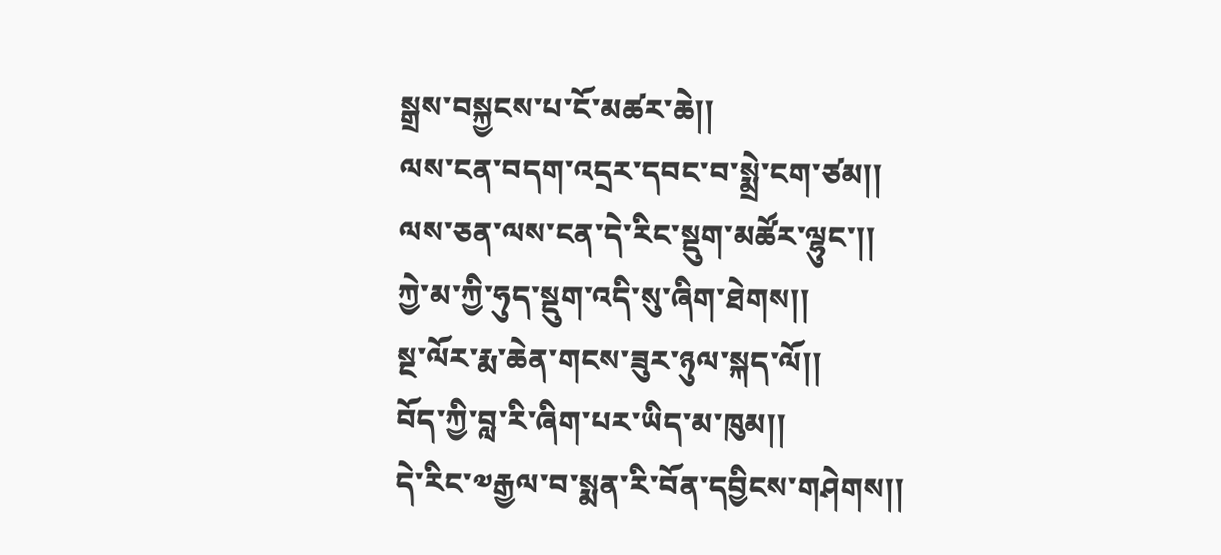སྒྲས་བསྐྱངས་པ་ངོ་མཚར་ཆེ།།
ལས་ངན་བདག་འདྲར་དབང་བ་སྨྲེ་ངག་ཙམ།།
ལས་ཅན་ལས་ངན་དེ་རིང་སྡུག་མཚོར་ལྷུང་།།
ཀྱེ་མ་ཀྱི་ཧུད་སྡུག་འདི་སུ་ཞིག་ཐེགས།།
སྔ་ལོར་རྨ་ཆེན་གངས་ཟུར་ཉུལ་སྐད་ལོ།།
བོད་ཀྱི་བླ་རི་ཞིག་པར་ཡིད་མ་ཁུམ།།
དེ་རིང་༧རྒྱལ་བ་སྨན་རི་བོན་དབྱིངས་གཤེགས།།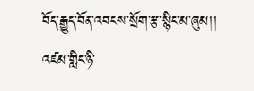བོད་རྒྱུད་བོན་འབངས་སྲོག་རྩ་སྙིང་མ་ཞུམ།།
འཛམ་གླིང་ཉི་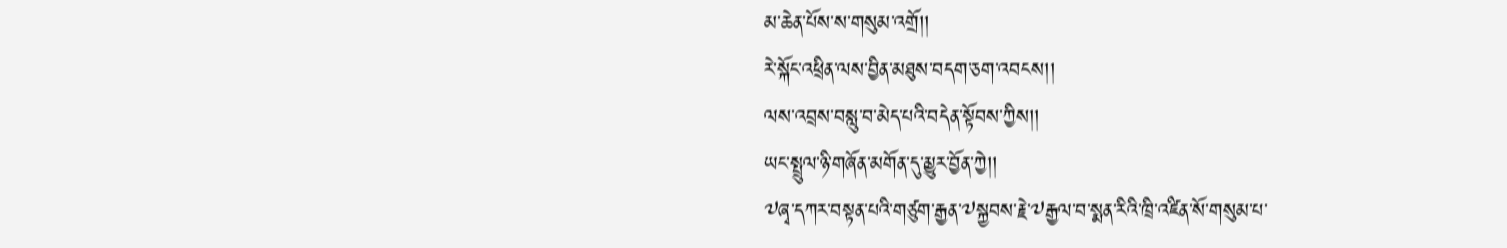མ་ཆེན་པོས་ས་གསུམ་འགྲོ།།
རེ་སྐོང་འཕྲིན་ལས་བྱིན་མཐུས་བདག་ཅག་འབངས།།
ལས་འབྲས་བསླུ་བ་མེད་པའི་བདེན་སྟོབས་ཀྱིས།།
ཡང་སྤྲུལ་ཉི་གཞོན་མགོན་དུ་མྱུར་བྱོན་ཀྱེ།།
༧ཞྭ་དཀར་བསྟན་པའི་གཙུག་རྒྱན་༧སྐྱབས་རྗེ་༧རྒྱལ་བ་སྨན་རིའི་ཁྲི་འཛིན་སོ་གསུམ་པ་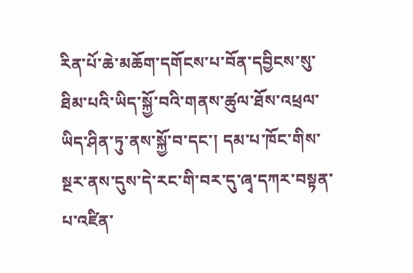རིན་པོ་ཆེ་མཆོག་དགོངས་པ་བོན་དབྱིངས་སུ་ཐིམ་པའི་ཡིད་སྐྱོ་བའི་གནས་ཚུལ་ཐོས་འཕྲལ་ཡིད་ཤིན་ཏུ་ནས་སྐྱོ་བ་དང་། དམ་པ་ཁོང་གིས་སྔར་ནས་དུས་དེ་རང་གི་བར་དུ་ཞྭ་དཀར་བསྟན་པ་འཛིན་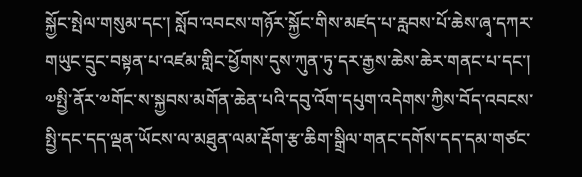སྐྱོང་སྤེལ་གསུམ་དང་། སློབ་འབངས་གཉོར་སྐྱོང་གིས་མཛད་པ་རླབས་པོ་ཆེས་ཞྭ་དཀར་གཡུང་དྲུང་བསྟན་པ་འཛམ་གླིང་ཕྱོགས་དུས་ཀུན་ཏུ་དར་རྒྱས་ཆེས་ཆེར་གནང་པ་དང་། ༧སྤྱི་ནོར་༧གོང་ས་སྐྱབས་མགོན་ཆེན་པའི་དབུ་འོག་དཔུག་འདེགས་ཀྱིས་བོད་འབངས་སྤྱི་དང་དད་ལྡན་ཡོངས་ལ་མཐུན་ལམ་རྡོག་རྩ་ཆིག་སྒྲིལ་གནང་དགོས་དད་དམ་གཙང་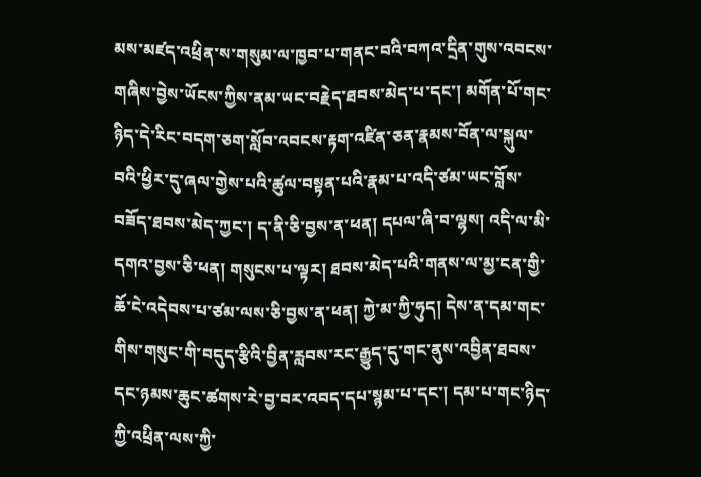མས་མཛད་འཕྲིན་ས་གསུམ་ལ་ཁྱབ་པ་གནང་བའི་བཀའ་དྲིན་གུས་འབངས་གཞིས་བྱེས་ཡོངས་ཀྱིས་ནམ་ཡང་བརྗེད་ཐབས་མེད་པ་དང་། མགོན་པོ་གང་ཉིད་དེ་རིང་བདག་ཅག་སློབ་འབངས་རྟག་འཛིན་ཅན་རྣམས་བོན་ལ་སྐུལ་བའི་ཕྱིར་དུ་ཞལ་གྱེས་པའི་ཚུལ་བསྟན་པའི་རྣམ་པ་འདི་ཙམ་ཡང་བློས་བཟོད་ཐབས་མེད་ཀྱང་། ད་ནི་ཅི་བྱས་ན་ཕན། དཔལ་ཞི་བ་ལྷས། འདི་ལ་མི་དགའ་བྱས་ཅི་ཕན། གསུངས་པ་ལྟར། ཐབས་མེད་པའི་གནས་ལ་མྱ་ངན་གྱི་ཆོ་ངེ་འདེབས་པ་ཙམ་ལས་ཅི་བྱས་ན་ཕན། ཀྱེ་མ་ཀྱི་ཧུད། དེས་ན་དམ་གང་གིས་གསུང་གི་བདུད་རྩིའི་བྱིན་རླབས་རང་རྒྱུད་དུ་གང་ནུས་འབྱིན་ཐབས་དང་ཉམས་ཆུང་ཚགས་རེ་བྱ་བར་འབད་དཔ་སྙམ་པ་དང་། དམ་པ་གང་ཉིད་ཀྱི་འཕྲིན་ལས་ཀྱི་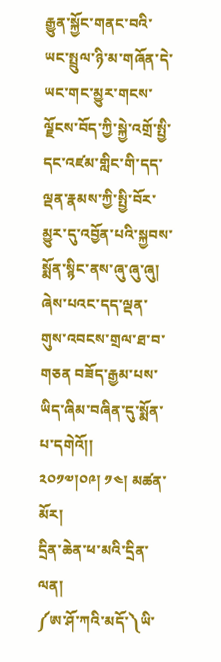རྒྱུན་སྐྱོང་གནང་བའི་ཡང་སྤྲུལ་ཉི་མ་གཞོན་དེ་ཡང་གང་མྱུར་གངས་ལྗོངས་བོད་ཀྱི་སྐྱེ་འགྲོ་སྤྱི་དང་འཛམ་གླིང་གི་དད་ལྡན་རྣམས་ཀྱི་སྤྱི་བོར་མྱུར་དུ་འབྱོན་པའི་སྐྱབས་སྨོན་སྙིང་ནས་ཞུ་ཞུ་ཞུ།
ཞེས་པའང་དད་ལྡན་གུས་འབངས་གྲལ་ཐ་བ་གཅན བཟོད་རྒྱམ་པས་ཡིད་ཞིམ་བཞིན་དུ་སྨོན་པ་དགེའོ།།
༢༠༡༧།༠༩། ༡༤། མཚན་མོར།
དྲིན་ཆེན་ཕ་མའི་དྲིན་ལན།
༼ཨ་ཤོ་ཀའི་མདོ་༽ཡི་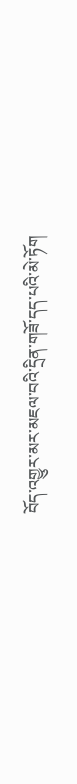བོད་འགྱུར་མར་མཇལ་བའི་དྲིན་གཟོ་དད་པའི་མེ་ཏོག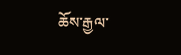ཆོས་རྒྱལ་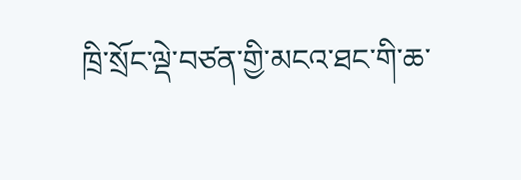ཁྲི་སྲོང་ལྡེ་བཙན་གྱི་མངའ་ཐང་གི་ཆ་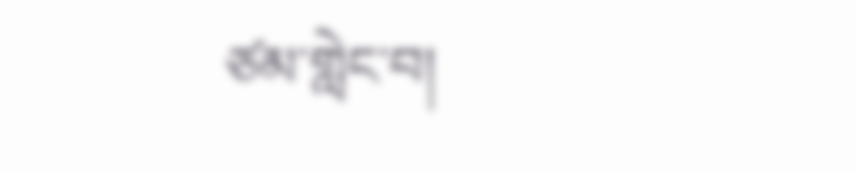ཙམ་གླེང་བ།